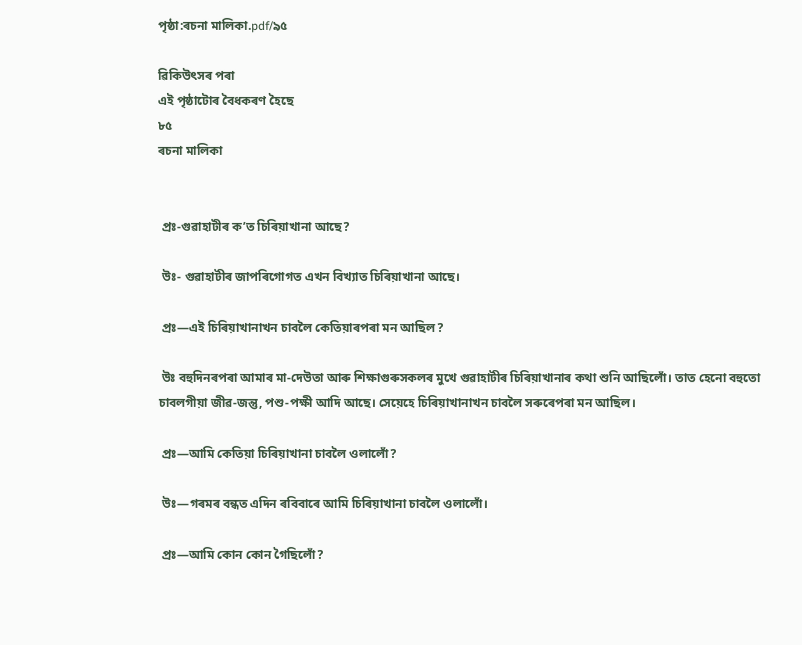পৃষ্ঠা:ৰচনা মালিকা.pdf/৯৫

ৱিকিউৎসৰ পৰা
এই পৃষ্ঠাটোৰ বৈধকৰণ হৈছে
৮৫
ৰচনা মালিকা


 প্ৰঃ-গুৱাহাটীৰ ক’ত চিৰিয়াখানা আছে?

 উঃ- গুৱাহাটীৰ জাপৰিগোগত এখন বিখ্যাত চিৰিয়াখানা আছে।

 প্ৰঃ—এই চিৰিয়াখানাখন চাবলৈ কেতিয়াৰপৰা মন আছিল?

 উঃ বহুদিনৰপৰা আমাৰ মা-দেউতা আৰু শিক্ষাগুৰুসকলৰ মুখে গুৱাহাটীৰ চিৰিয়াখানাৰ কথা শুনি আছিলোঁ। তাত হেনো বহুতো চাবলগীয়া জীৱ-জন্তু, পশু-পক্ষী আদি আছে। সেয়েহে চিৰিয়াখানাখন চাবলৈ সৰুৰেপৰা মন আছিল।

 প্ৰঃ—আমি কেতিয়া চিৰিয়াখানা চাবলৈ ওলালোঁ?

 উঃ—গৰমৰ বন্ধত এদিন ৰবিবাৰে আমি চিৰিয়াখানা চাবলৈ ওলালোঁ।

 প্ৰঃ—আমি কোন কোন গৈছিলোঁ?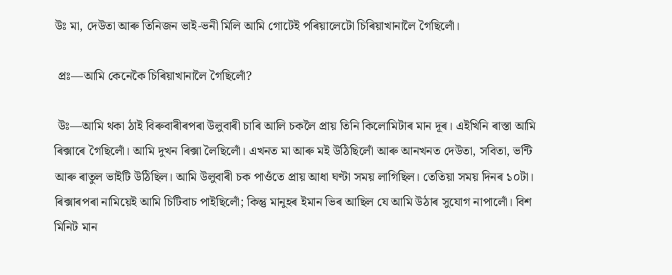উঃ মা, দেউতা আৰু তিনিজন ভাই-ভনী মিলি আমি গোটেই পৰিয়ালেটো চিৰিয়াখানালৈ গৈছিলোঁ।

 প্ৰঃ—আমি কেনেকৈ চিৰিয়াখানালৈ গৈছিলোঁ?

 উঃ—আমি থকা ঠাই বিৰুবাৰীৰপৰা উলুবাৰী চাৰি আলি চকলৈ প্ৰায় তিনি কিলোমিটাৰ মান দূৰ। এইখিনি ৰাস্তা আমি ৰিক্সাৰে গৈছিলোঁ। আমি দুখন ৰিক্সা লৈছিলোঁ। এখনত মা আৰু মই উঠিছিলোঁ আৰু আনখনত দেউতা, সবিতা, ভন্টি আৰু ৰাতুল ভাইটি উঠিছিল। আমি উলুবাৰী চক পাওঁতে প্ৰায় আধা ঘণ্টা সময় লাগিছিল। তেতিয়া সময় দিনৰ ১০টা। ৰিক্সাৰপৰা নামিয়েই আমি চিটিবাচ পাইছিলোঁ; কিন্তু মানুহৰ ইমান ভিৰ আছিল যে আমি উঠাৰ সুযোগ নাপালোঁ। বিশ মিনিট মান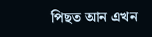পিছত আন এখন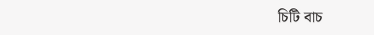চিটি বাচ